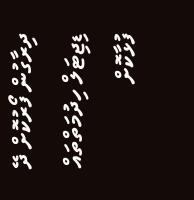ދިރާގުން ފޯރުކޮށް ދޭ ޑިޖިޓަލް ހިދުމަތްތައް ފުޅާކޮށް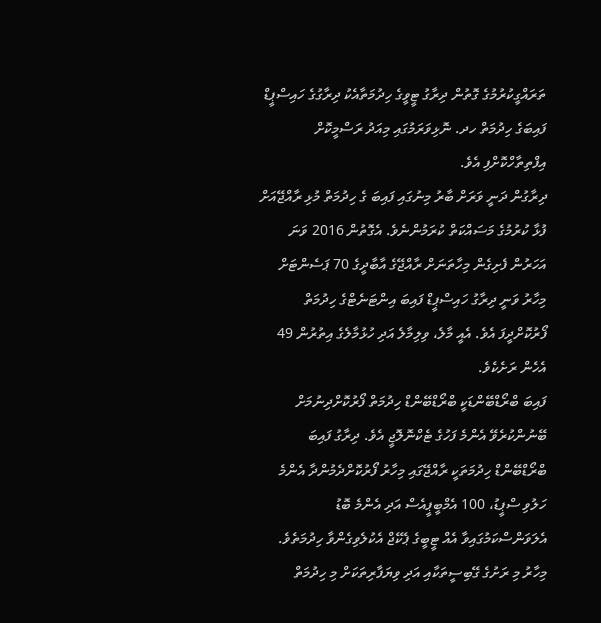ތަރައްގީކުރުމުގެ ގޮތުން ދިރާގު ޓީވީގެ ހިދުމަތާއެކު ދިރާގުގެ ހައިސްޕީޑް ފައިބަގެ ހިދުމަތް ހދ. ނޮޅިވަރަމުގައި މިއަދު ރަސްމީކޮށް އިފްތިތާހްކޮށްފި އެވެ.
ދިރާގުން ދަނީ ވަރަށް ބާރު މިނުގައި ފައިބަ ގެ ހިދުމަތް މުޅި ރާއްޖޭއަށް ފުޅާ ކުރުމުގެ މަސައްކަތް ކުރަމުންނެވެ. އެގޮތުން 2016 ވަނަ އަހަރުން ފެށިގެން މިހާތަނަށް ރާއްޖޭގެ އާބާދީގެ 70 ޕަސެންޓަށް މިހާރު ވަނީ ދިރާގު ހައިސްޕީޑް ފައިބަ އިންޓަނެޓްގެ ހިދުމަތް ފޯރުކޮށްދީފަ އެވެ. އެއީ މާލެ، ވިލިމާލެ އަދި ހުޅުމާލެގެ އިތުރުން 49 އެހެން ރަށެކެވެ.
ފައިބަ ބްރޯޑްބޭންޑަކީ ބްރޯޑްބޭންޑް ހިދުމަތް ފޯރުކޮށްދިނުމަށް ބޭނުންކުރެވޭ އެންމެ ފަހުގެ ޓެކްނޮލޮޖީ އެވެ. ދިރާގު ފައިބަ ބްރޯޑްބޭންޑް ހިދުމަތަކީ ރާއްޖޭގައި މިހާރު ފޯރުކޮށްދެމުންދާ އެންމެ ހަލުވި ސްޕީޑު، 100 އެމްބީޕީއެސް އަދި އެންމެ ބޮޑު އެލަވަންސްކަމުގައިވާ އެއް ޓީބީގެ ޕެކޭޖް އެކުލެވިގެންވާ ހިދުމަތެވެ. މިހާރު މި ރަށުގެ ގޭބިސީތަކާއި އަދި ވިޔަފާރިތަކަށް މި ހިދުމަތް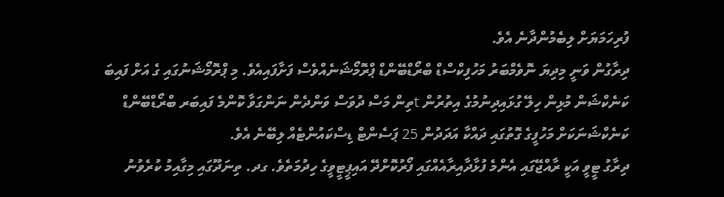ފުރިހަމަޔަށް ލިބެމުންދާނެ އެވެ.
ދިރާގުން ވަނީ މިދިޔަ ނޮވެމްބަރު މަހުފިކްސްޑް ބްރޯޑްބޭންޑް ޕްރޮމޯޝަނެއްވެސް ފަށާފައިއެވެ. މި ޕްރޮމޯޝަނުގައި ގެ އަށް ފައިބަ ކަނެކްޝަން މުޅިން ހިލޭ ގުޅައިދިނުމުގެ އިތުރުން tތިން މަސް ދުވަސް ވަންދެން ނަންގަވާ ކޮންމެ ފައިބަރ ބްރޯޑްބޭންޑް ކަނެކްޝަނަކަށް މަހުފީގެ ގޮތުގައި ދައްކާ އަދަދުން 25 ޕަސެންޓް ޑިސްކައުންޓެއް ލިބޭނެ އެވެ.
ދިރާގު ޓީވީ އަކީ ރާއްޖޭގައި އެންމެ ފުޅާދާއިރާއެއްގައި ފޯރުކޮށްދޭ އައިޕީޓީވީގެ ހިދުމަތެވެ. ގދ. ތިނަދޫގައި މިގާއިމު ކުރެވުނު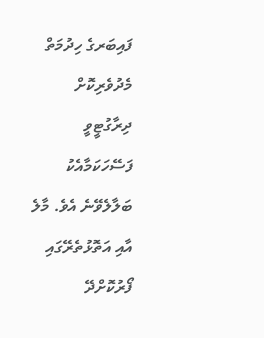ފައިބަރގެ ހިދުމަތް މެދުވެރިކޮށް ދިރާގުޓީވީ ފަސޭހަކަމާއެކު ބަލާލެވޭނެ އެވެ. މާލެ އާއި އަތޮޅުތެރޭގައި ފޯރުކޮށްދޭ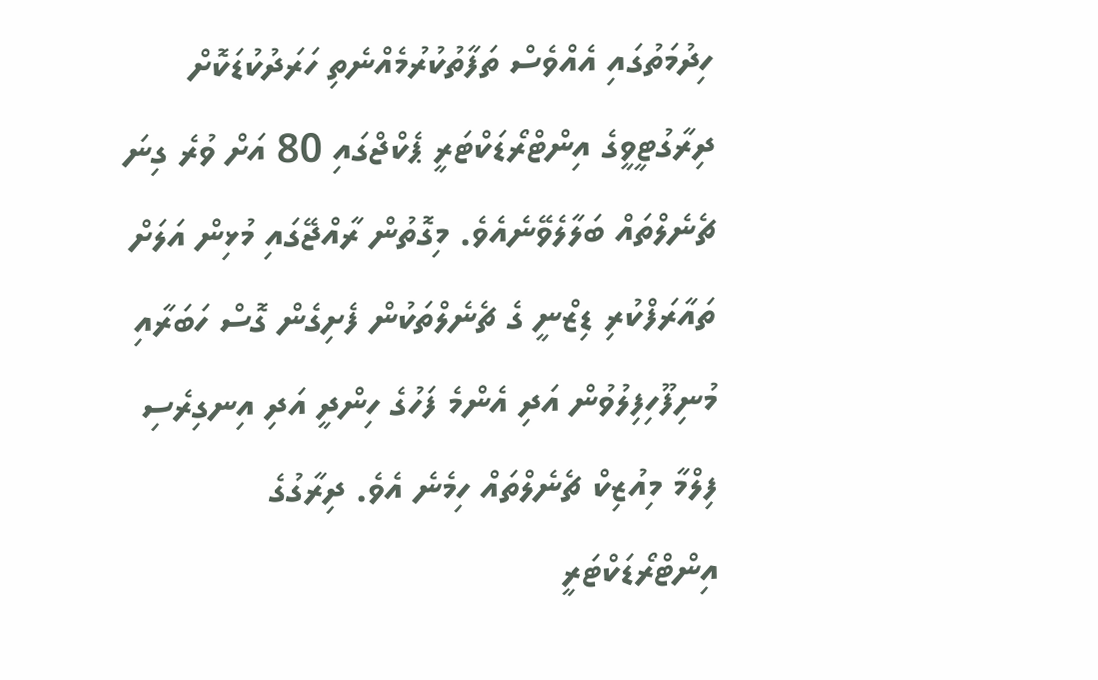ހިދުމަތުގައި އެއްވެސް ތަފާތުކުރުމެއްނެތި ހަރަދުކުޑަކޮށް ދިރާގުޓީވީގެ އިންޓްރޯޑަކްޓަރީ ޕެކްޖްގައި 80 އަށް ވުރެ ގިނަ ޗެނެލްތައް ބަލާލެވޭނެއެވެ. މިގޮތުން ރާއްޖޭގައި މުޅިން އަލަށް ތައާރަފްކުރި ޑިޒްނީ ގެ ޗެނެލްތަކުން ފެށިގެން ގޮސް ހަބަރާއި މުނިފޫހިފިލުވުން އަދި އެންމެ ފަހުގެ ހިންދީ އަދި އިނގިރެސި ފިލްމާ މިއުޒިކް ޗެނެލްތައް ހިމެނެ އެވެ. ދިރާގުގެ އިންޓްރޯޑަކްޓަރީ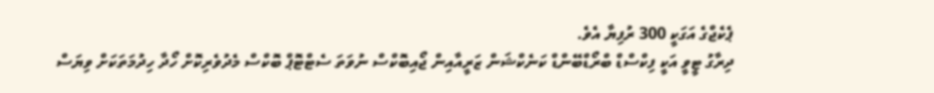ޕެކެޖްގެ އަގަކީ 300 ރުފިޔާ އެވެ.
ދިރާގު ޓީވީ އަކީ ފިކްސްޑް ބްރޯޑްބޭންޑް ކަނެކްޝަން ޒަރީއާއިން ޖޯއިބޮކްސް ނުވަތަ ސެޓްޓޮޕް ބޮކްސް މެދުވެރިކޮށް ހޯދާ ހިދުމަތަކަށް ވިޔަސް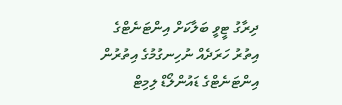ދިރާގު ޓީވީ ބަލާކަށް އިންޓަނެޓްގެ އިތުރު ހަރަދެއް ނުހިނގުމުގެ އިތުރުން އިންޓަނެޓްގެ ޑައުންލޯޑް ލިމިޓް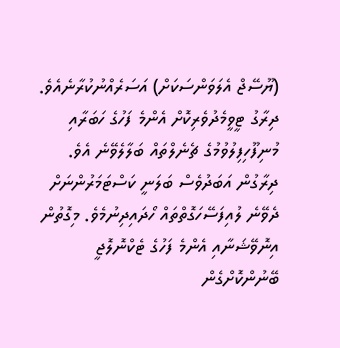(ޔޫސޭޖް އެލަވަންސަކަށް) އަސަރެއްނުކުރާނެއެވެ. ދިރާގު ޓީވީމެދުވެރިކޮށް އެންމެ ފަހުގެ ހަބަރާއި މުނިފޫހިފިލުވުމުގެ ޗެނެލްތައް ބަލާލެވޭނެ އެވެ. ދިރާގުން އަބަދުވެސް ބަލަނީ ކަސްޓަމަރުންނަށް ދެވޭނެ ލުއިފަސޭހަގޮތްތައް ހޯދައިދިނުމެވެ. މިގޮތުން އިނޮވޭޝަނާއި އެންމެ ފަހުގެ ޓެކްނޮލޮޖީ ބޭނުންކޮށްގެން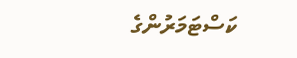ކަސްޓަމަރުންގެ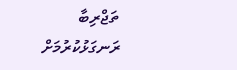ތަޖްރިބާ ރަނގަޅުކުރުމަށް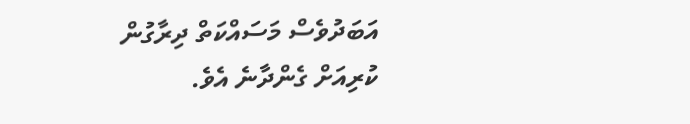އަބަދުވެސް މަސައްކަތް ދިރާގުން ކުރިއަށް ގެންދާނެ އެވެ.